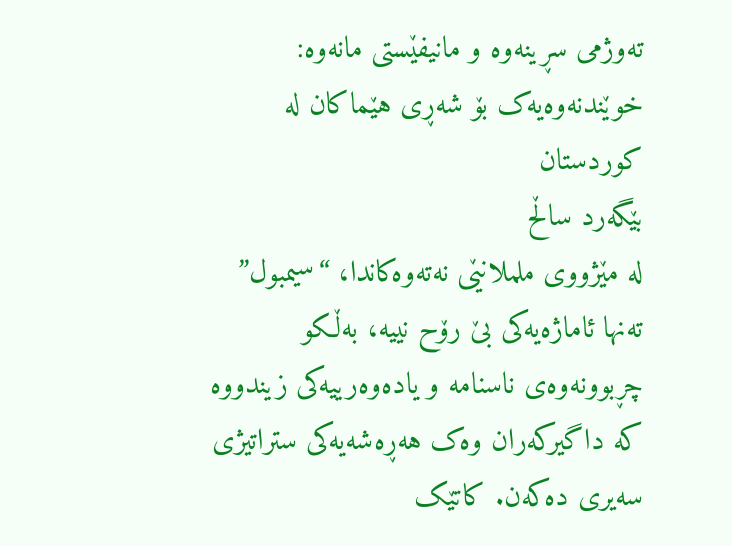تەوژمی سڕینەوە و مانیفێستی مانەوە: خوێندنەوەیەک بۆ شەڕی هێماکان لە کوردستان
بێگەرد ساڵح
لە مێژووی ململانێی نەتەوەکاندا، “سیمبول” تەنها ئاماژەیەکی بێ رۆح نییە، بەڵکو چڕبوونەوەی ناسنامە و یادەوەرییەکی زیندووە کە داگیرکەران وەک هەڕەشەیەکی ستراتیژی سەیری دەکەن. کاتێک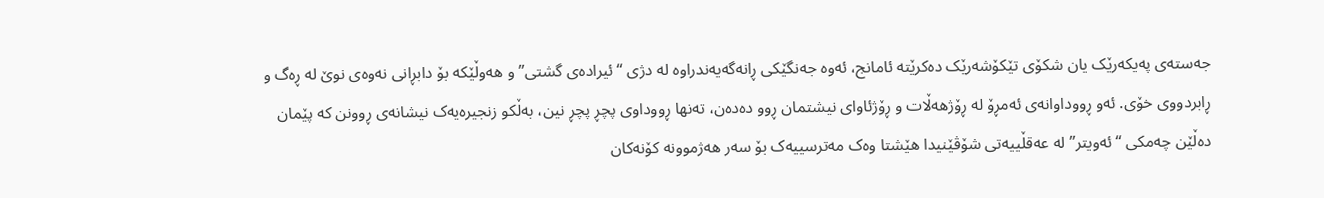جەستەی پەیکەرێک یان شکۆی تێکۆشەرێک دەکرێتە ئامانج، ئەوە جەنگێکی ڕانەگەیەندراوە لە دژی “ئیرادەی گشتی” و هەوڵێکە بۆ دابڕانی نەوەی نوێ لە ڕەگ و ڕابردووی خۆی. ئەو ڕووداوانەی ئەمڕۆ لە ڕۆژهەڵات و ڕۆژئاوای نیشتمان ڕوو دەدەن، تەنها ڕووداوی پچڕ پچڕ نین، بەڵکو زنجیرەیەک نیشانەی ڕوونن کە پێمان دەڵێن چەمکی “ئەویتر” لە عەقڵییەتی شۆڤێنیدا هێشتا وەک مەترسییەک بۆ سەر هەژموونە کۆنەکان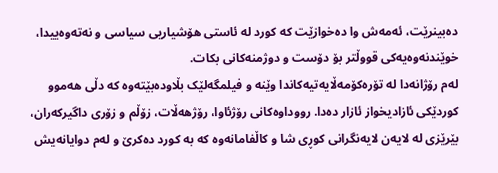دەبینرێت، ئەمەش وا دەخوازێت کە کورد لە ئاستی هۆشیاریی سیاسی و نەتەوەییدا، خوێندنەوەیەکی قووڵتر بۆ دۆست و دوژمنەکانی بکات.
لەم رۆژانەدا لە تۆرەکۆمەڵایەتیەکاندا وێنە و فیلمگەلێک بڵاودەبێتەوە کە دڵی هەموو کوردێکی ئازادیخواز ئازار دەدا. رووداوەکانی رۆژئاوا، رۆژهەڵات، زۆڵم و زۆری داگیرکەران، بێرێزی لە لایەن لایەنگرانی کوڕی شا و کاڵفامانەوە کە بە کورد دەکرێ و لەم دوایانەیش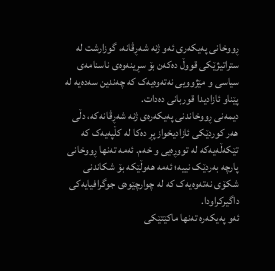ڕووخانی پەیکەری ئەو ژنە شەڕڤانە، گوزارشت لە ستراتیژێکی قووڵ دەکەن بۆ سڕینەوەی ناسنامەی سیاسی و مێژوویی نەتەوەیەک کە چەندین سەدەیە لە پێناو ئازادیدا قوربانی دەدات.
دیمەنی ڕووخاندنی پەیکەرەی ژنە شەڕڤانەکە، دڵی هەر کوردێکی ئازادیخواز پڕ دەکا لە کڵپەیەک کە تێکەڵەیەکە لە تووڕەیی و خەم. ئەمە تەنها ڕووخانی پارچە بەردێک نییە؛ ئەمە هەوڵێکە بۆ شکاندنی شکۆی نەتەوەیەک کە لە چوارچێوەی جوگرافیایەکی داگیرکراودا.
ئەو پەیکەرە تەنها ماکێتێکی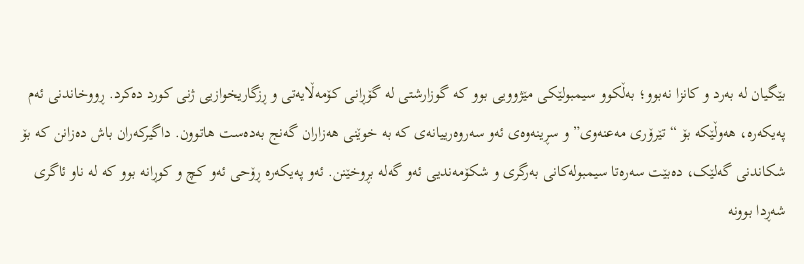بێگیان لە بەرد و کانزا نەبوو؛ بەڵکوو سیمبولێکی مێژوویی بوو کە گوزارشتی لە گۆڕانی کۆمەڵایەتی و ڕزگاریخوازیی ژنی کورد دەکرد. ڕووخاندنی ئەم پەیکەرە، هەوڵێکە بۆ “تێرۆری مەعنەوی” و سڕینەوەی ئەو سەروەرییانەی کە بە خوێنی هەزاران گەنج بەدەست هاتوون. داگیرکەران باش دەزانن کە بۆ شکاندنی گەلێک، دەبێت سەرەتا سیمبولەکانی بەرگری و شکۆمەندیی ئەو گەلە بڕوخێنن. ئەو پەیکەرە ڕۆحی ئەو کچ و کوڕانە بوو کە لە ناو ئاگری شەڕدا بوونە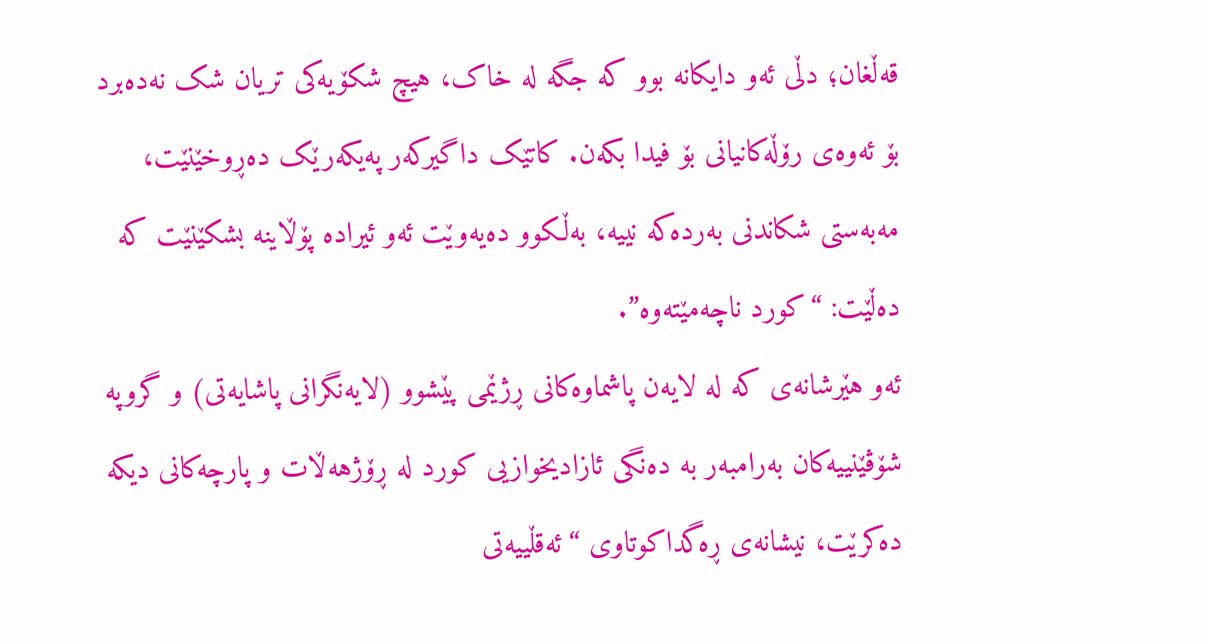قەڵغان؛ دڵی ئەو دایکانە بوو کە جگە لە خاک، هیچ شکۆیەکی تریان شک نەدەبرد بۆ ئەوەی رۆڵەکانیانی بۆ فیدا بکەن. کاتێک داگیرکەر پەیکەرێک دەڕوخێنێت، مەبەستی شکاندنی بەردەکە نییە، بەڵکوو دەیەوێت ئەو ئیرادە پۆڵاینە بشکێنێت کە دەڵێت: “کورد ناچەمێتەوە”.
ئەو هێرشانەی کە لە لایەن پاشماوەکانی ڕژێمی پێشوو (لایەنگرانی پاشایەتی) و گروپە شۆڤێنییەکان بەرامبەر بە دەنگی ئازادیخوازیی کورد لە ڕۆژهەڵات و پارچەکانی دیکە دەکرێت، نیشانەی ڕەگداکوتاوی “ئەقڵییەتی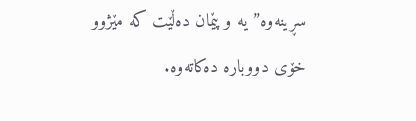سڕینەوە”یە و پێمان دەڵێت کە مێژوو خۆی دووبارە دەکاتەوە.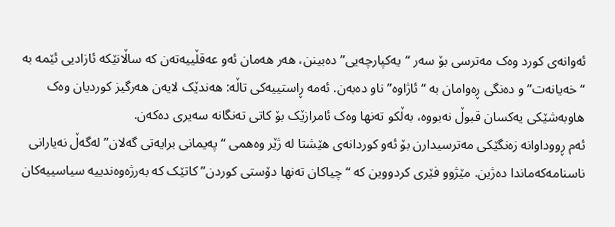ئەوانەی کورد وەک مەترسی بۆ سەر “یەکپارچەیی” دەبینن، هەر هەمان ئەو عەقڵییەتەن کە ساڵانێکە ئازادیی ئێمە بە “خەیانەت” و دەنگی ڕەوامان بە “ئاژاوە” ناو دەبەن. ئەمە ڕاستییەکی تاڵە: هەندێک لایەن هەرگیز کوردیان وەک هاوبەشێکی یەکسان قبوڵ نەبووە، بەڵکو تەنها وەک ئامرازێک بۆ کاتی تەنگانە سەیری دەکەن.
ئەم ڕووداوانە زەنگێکی مەترسیدارن بۆ ئەو کوردانەی هێشتا لە ژێر وەهمی “پەیمانی برایەتی گەلان” لەگەڵ نەیارانی ناسنامەکەماندا دەژین. مێژوو فێری کردووین کە “چیاکان تەنها دۆستی کوردن” کاتێک کە بەرژەوەندییە سیاسییەکان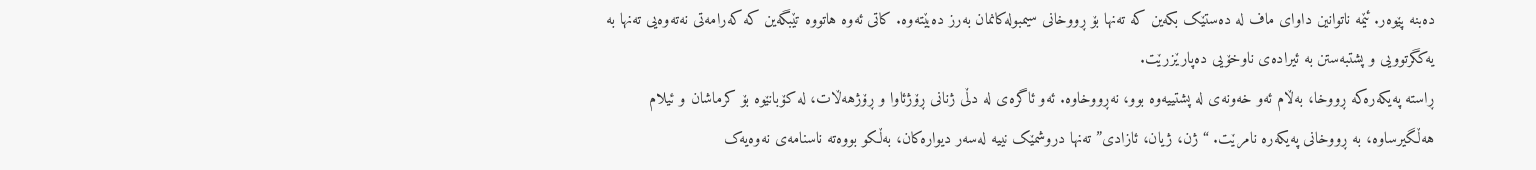دەبنە پێوەر. ئێمە ناتوانین داوای ماف لە دەستێک بکەین کە تەنها بۆ ڕووخانی سیمبولەکانمان بەرز دەبێتەوە. کاتی ئەوە هاتووە تێبگەین کە کەرامەتی نەتەوەیی تەنها بە یەکگرتوویی و پشتبەستن بە ئیرادەی ناوخۆیی دەپارێزرێت.
ڕاستە پەیکەرەکە ڕووخا، بەڵام ئەو خەونەی لە پشتییەوە بوو، نەڕووخاوە. ئەو ئاگرەی لە دڵی ژنانی ڕۆژئاوا و ڕۆژهەڵات، لە کۆبانێوە بۆ کرماشان و ئیلام هەڵگیرساوە، بە ڕووخانی پەیکەرە نامرێت. “ژن، ژیان، ئازادی” تەنها دروشمێک نییە لەسەر دیوارەکان، بەڵکو بووەتە ناسنامەی نەوەیەک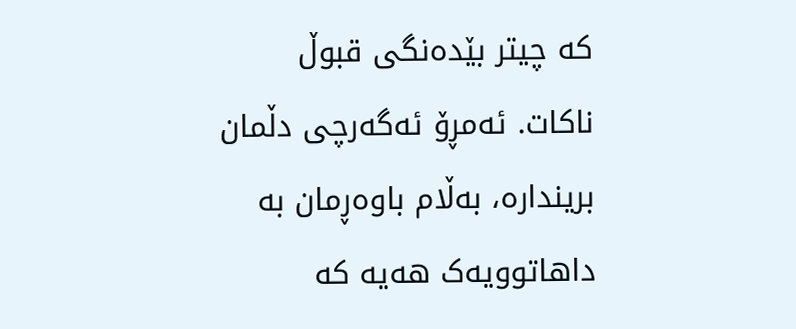کە چیتر بێدەنگی قبوڵ ناکات. ئەمڕۆ ئەگەرچی دڵمان بریندارە، بەڵام باوەڕمان بە داهاتوویەک هەیە کە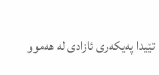تێیدا پەیکەری ئازادی لە هەموو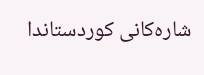شارەکانی کوردستاندا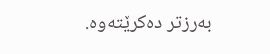بەرزتر دەکرێتەوە.